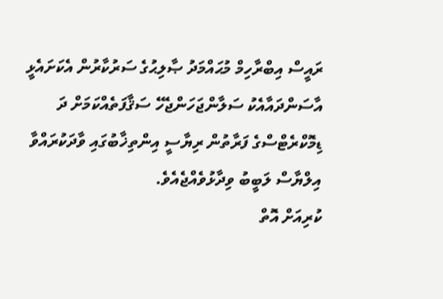ރައީސް އިބްރާހިމް މުޙައްމަދު ޞާލިޙުގެ ސަރުކާރުން އެކަށައެޅީ އާސަންދައާއެކު ސަލާންޖަހަންޖެހޭ ސަޤާފަތެއްކަމަށް ދަ ޑިމޮކްރެޓްސްގެ ފަރާތުން ރިޔާސީ އިންތިޚާބުގައި ވާދަކުރައްވާ އިލްޔާސް ލަބީބު ވިދާޅުވެއްޖެއެވެ.
ކުރިއަށް އޮތް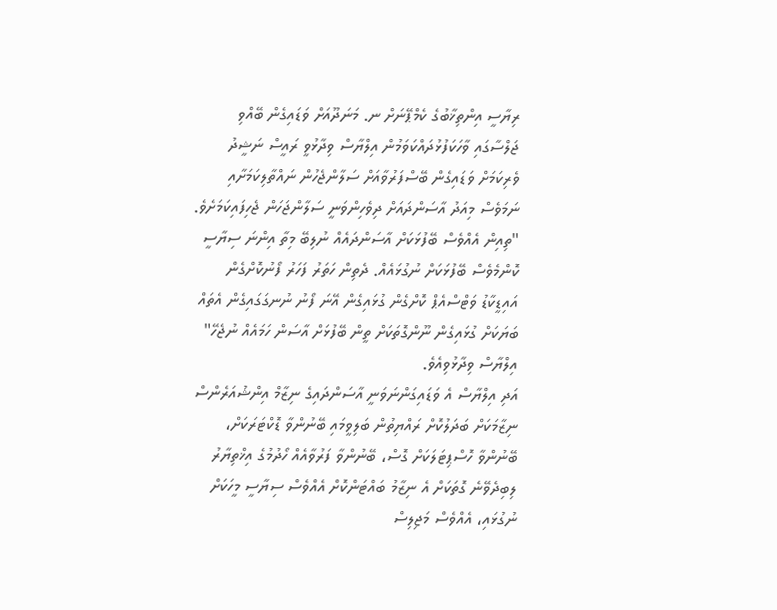ރިޔާސީ އިންތިޚާބުގެ ކެމްޕޭނަށް ނ. މަނަދޫއަށް ވަޑައިގެން ބޭއްވި ޖަލްސާގައި ވާހަކަފުޅުދައްކަވަމުން އިލްޔާސް ވިދާޅުވީ ރައީސް ނަޝީދު ވެރިކަމަށް ވަޑައިގެން ބޭސްފަރުވާއަށް ސަލާންޖެހުން ނައްތާލިކަމަށާއި ނަމަވެސް މިއަދު އާސަންދައަށް ދިވެހިންވަނީ ސަލާންޖަހަން ޖެހިފައިކަމަށެވެ.
"ތިއިން އެއްވެސް ބޭފުޅަކަށް އާސަންދައެއް ނުލިބޭ މިތާ އިންނަ ސިޔާސީ ކޮންމެވެސް ބޭފުޅަކަށް ނުގުޅައެއް. ދެތިން ހަތަރު ފަހަރު ފޯނުކޮށްގެން އައިޑީކާޑު ވަޓްސްއެޕް ކޮށްގެން ގުޅައިގެން އޭނަ ފޯނު ނުނގަގައިގެން އެތައް ބަޔަކަށް ގުޅައިގެން ނޫންގޮތަކަށް ތީން ބޭފުޅަށް އާސަން ހަމައެއް ނުޖެހޭ" އިލްޔާސް ވިދާޅުވިއެވެ.
އަދި އިލްޔާސް އެ ވަޑައިގަންނަވަނީ އާސަންދައިގެ ނިޒާމް އިންޝުއަރެންސް ނިޒާމަކަށް ބަދަލުކޮށް ރައްޔިތުން ބަލިވީމައި ބޭނުންވާ ޑޮކްޓަރަކަށް، ބޭނުންވާ ހޮސްޕިޓަލަކަށް ގޮސް، ބޭނުންވާ ފަރުވާއެއް ހޯދުމުގެ އިޚްތިޔާރު ލިބިދެވޭނެ ގޮތަކަށް އެ ނިޒާމު ބައްޓަންކޮށް އެއްވެސް ސިޔާސީ މީހަކަށް ނުގުޅައި، އެއްވެސް މަޖިލިސް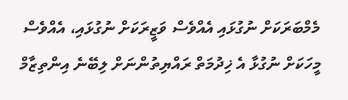މެމްބަރަކަށް ނުގުޅައި އެއްވެސް ވަޒީރަކަށް ނުގުޅައި، އެއްވެސް މީހަކަށް ނުގުޅާ އެ ޚިދުމަތް ރައްޔިތުންނަށް ލިބޭނެ އިންތިޒާމް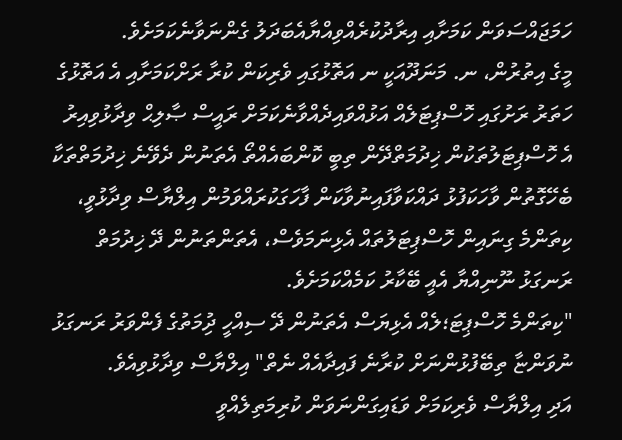ހަމަޖައްސަވަން ކަމަށާއި އިރާދުކުރެއްވިއްޔާއެބަދަލު ގެންނަވާނެކަމަށެވެ.
މީގެ އިތުރުން، ނ. މަނަދޫއަކީ ނ އަތޮޅުގައި ވެރިކަން ކުރާ ރަށްކަމަށާއި އެ އަތޮޅުގެ ހަތަރު ރަށުގައި ހޮސްޕިޓަލެއް އަޅުއްވައިދެއްވާނެކަމަށް ރައީސް ޞާލިޙް ވިދާޅުވިއިރު އެ ހޮސްޕިޓަލުތަކުން ޚިދުމަތްދޭން ތިބީ ކޮންބައެއްތޯ އެތަނުން ދެވޭނެ ޚިދުމަތްތަކާ ބެހޭގޮތުން ވާހަކަފުޅު ދައްކަވާފައިނުވާކަން ފާހަގަކުރައްވަމުން އިލްޔާސް ވިދާޅުވީ، ކިތަންމެ ގިނައިން ހޮސްޕިޓަލުތައް އެޅިނަމަވެސް، އެތަންތަނުން ދޭ ޚިދުމަތް ރަނގަޅު ނޫނިއްޔާ އެއީ ބޭކާރު ކަމެއްކަމަށެވެ.
"ކިތަންމެ ހޮސްޕިޓަ؛ލެއް އެޅިޔަސް އެތަނުން ދޭ ސިއްހީ ދިުމަތުގެ ފެންވަރު ރަނގަޅު ނުވަންޏާ ތިބޭފުޅުންނަށް ކުރާނެ ފައިދާއެއް ނެތް" އިލްޔާސް ވިދާޅުވިއެވެ.
އަދި އިލްޔާސް ވެރިކަމަށް ވަޑައިގަންނަވަން ކުރިމަތިލެއްވީ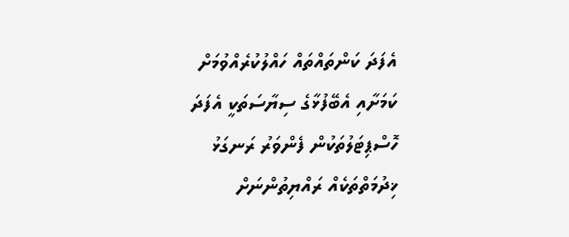އެފަދަ ކަންތައްތައް ހައްލުކުރެއްވުމަށް ކަމަށާއި އެބޭފުޅާގެ ސިޔާސަތަކީ އެފަދަ ހޮސްޕިޓަލުތަކުން ފެންވަރު ރަނގަޅު ޚިދުމަތްތަކެއް ރައްޔިތުންނަށް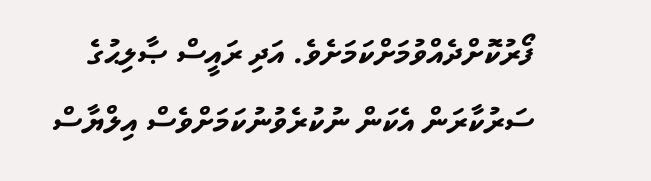ފޯރުކޮށްދެއްވުމަށްކަމަށެވެ. އަދި ރައީސް ޞާލިޙުގެ ސަރުކާރަން އެކަން ނުކުރެވުނުކަމަށްވެސް އިލްޔާސް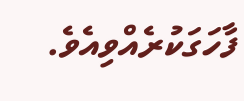ފާހަގަކުރެއްވިއެވެ.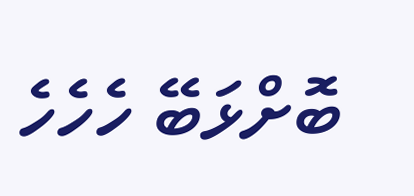ބޮށްޅަބޭ ހެހެހެ